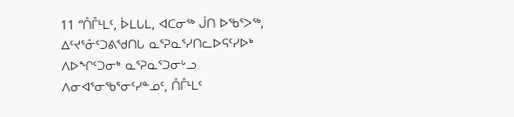11 “ᑍᒤᒻᒪᑦ, ᐆᒪᒐᒪ, ᐊᑕᓂᖅ ᒎᑎ ᐅᖃᕐᐳᖅ, ᐃᑦᔪᕐᓁᑦᑐᕕᖁᑎᒐ ᓇᕐᕈᓇᕐᓯᑎᓚᐅᕋᑦᓯᐅᒃ ᐱᐅᖏᑦᑐᓂᒃ ᓇᕐᕈᓇᕐᑐᓂᒡᓗ ᐱᓂᐊᕐᓂᖃᕐᓂᑦᓯᓐᓄᑦ, ᑍᒤᒻᒪᑦ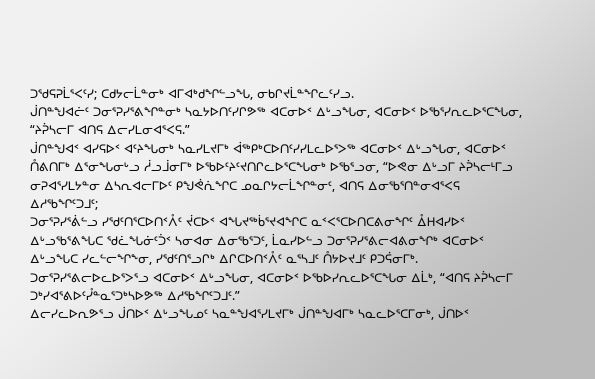ᑐᖁᕋᕈᒫᕐᐸᑦᓯ; ᑕᑯᔭᓕᒫᓐᓂᒃ ᐊᒥᐊᒃᑯᖏᓪᓗᖓ, ᓂᑲᒋᔪᒫᓐᖏᓚᑦᓯᓗ.
ᒎᑎᓐᖑᐊᓖᑦ ᑐᓂᕐᕈᓯᕐᕕᖏᓐᓂᒃ ᓴᓇᔭᐅᑎᑦᓯᒋᕗᖅ ᐊᑕᓂᐅᑉ ᐃᒡᓗᖓᓂ, ᐊᑕᓂᐅᑉ ᐅᖃᕐᓯᕆᓚᐅᕐᑕᖓᓂ, “ᔨᕉᓴᓕᒥ ᐊᑎᕋ ᐃᓕᓯᒪᓂᐊᕐᐸᕋ.”
ᒎᑎᓐᖑᐊᑉ ᐊᓯᕋᐅᑉ ᐊᑦᔨᖓᓂᒃ ᓴᓇᓯᒪᔪᒥᒃ ᐋᖅᑭᒃᑕᐅᑎᑦᓯᓯᒪᓚᐅᕐᐳᖅ ᐊᑕᓂᐅᑉ ᐃᒡᓗᖓᓂ, ᐊᑕᓂᐅᑉ ᑍᕕᑎᒥᒃ ᐃᕐᓂᖓᓂᒡᓗ ᓲᓗᒨᓂᒥᒃ ᐅᖃᐅᑦᔨᑦᔪᑎᒋᓚᐅᕐᑕᖓᓂᒃ ᐅᖃᕐᓗᓂ, “ᐅᕙᓂ ᐃᒡᓗᒥ ᔨᕉᓴᓕᒻᒥᓗ ᓂᕈᐊᕐᓯᒪᔭᓐᓂ ᐃᓴᕆᐊᓕᒥᐅᑦ ᑭᖑᕚᕇᖏᑕ ᓄᓇᒋᔭᓕᒫᖏᓐᓂᑦ, ᐊᑎᕋ ᐃᓂᖃᕐᑎᓐᓂᐊᕐᐸᕋ ᐃᓱᖃᖏᑦᑐᒧᑦ;
ᑐᓂᕐᕈᓯᕐᕖᓪᓗ ᓯᖁᑦᑎᕐᑕᐅᑎᑉᐰᑦ ᔫᑕᐅᑉ ᐊᖓᔪᖅᑳᕐᔪᐊᖏᑕ ᓇᑉᐸᕐᑕᐅᑎᑕᕕᓂᖏᑦ ᐂᕼᐊᓯᐅᑉ ᐃᒡᓗᖃᕐᕕᖓᑕ ᖁᓛᖓᓃᑦᑑᑉ ᓴᓂᐊᓂ ᐃᓂᖃᕐᑐᑦ, ᒫᓇᓯᐅᓪᓗ ᑐᓂᕐᕈᓯᕐᕕᓕᐊᕕᓂᖏᒃ ᐊᑕᓂᐅᑉ ᐃᒡᓗᖓᑕ ᓯᓚᓪᓕᖏᖕᓂ, ᓯᖁᑦᑎᕐᓗᒋᒃ ᐃᒋᑕᐅᑎᑉᐰᑦ ᓇᕐᓴᒧᑦ ᑍᔭᐅᔪᒧᑦ ᑭᑐᕌᓂᒥᒃ.
ᑐᓂᕐᕈᓯᕐᕕᓕᐅᓚᐅᕐᐳᕐᓗ ᐊᑕᓂᐅᑉ ᐃᒡᓗᖓᓂ, ᐊᑕᓂᐅᑉ ᐅᖃᐅᓯᕆᓚᐅᕐᑕᖓᓂ ᐃᒫᒃ, “ᐊᑎᕋ ᔨᕉᓴᓕᒥ ᑐᒃᓯᐊᕐᕕᐅᑦᓮᓐᓇᕐᑐᒃᓴᐅᕗᖅ ᐃᓱᖃᖏᑦᑐᒧᑦ.”
ᐃᓕᓯᓚᐅᕆᕗᕐᓗ ᒎᑎᐅᑉ ᐃᒡᓗᖓᓄᑦ ᓴᓇᓐᖑᐊᕐᓯᒪᔪᒥᒃ ᒎᑎᓐᖑᐊᒥᒃ ᓴᓇᓚᐅᕐᑕᒥᓂᒃ, ᒎᑎᐅᑉ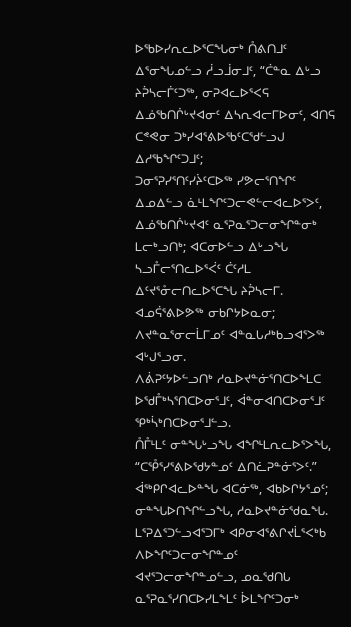ᐅᖃᐅᓯᕆᓚᐅᕐᑕᖓᓂᒃ ᑍᕕᑎᒧᑦ ᐃᕐᓂᖓᓄᓪᓗ ᓲᓗᒨᓂᒧᑦ, “ᑖᓐᓇ ᐃᒡᓗ ᔨᕉᓴᓕᒦᑦᑐᖅ, ᓂᕈᐊᓚᐅᕐᐸᕋ ᐃᓅᖃᑎᒌᒡᔪᐊᓂᑦ ᐃᓴᕆᐊᓕᒥᐅᓂᑦ, ᐊᑎᕋ ᑕᕝᕙᓂ ᑐᒃᓯᐊᕐᕕᐅᖃᑦᑕᖁᓪᓗᒍ ᐃᓱᖃᖏᑦᑐᒧᑦ;
ᑐᓂᕐᕈᓯᕐᑎᑦᓯᔩᑦᑕᐅᖅ ᓯᕗᓕᕐᑎᖏᑦ ᐃᓄᐃᓪᓗ ᓈᒻᒪᖏᑦᑐᓕᕙᓪᓕᐊᓚᐅᕐᐳᑦ, ᐃᓅᖃᑎᒌᒡᔪᐊᑦ ᓇᕐᕈᓇᕐᑐᓕᓂᖏᓐᓂᒃ ᒪᓕᒃᓗᑎᒃ; ᐊᑕᓂᐅᓪᓗ ᐃᒡᓗᖓ ᓴᓗᒤᓕᕐᑎᓚᐅᕐᐹᑦ ᑖᑦᓱᒪ ᐃᑦᔪᕐᓁᓕᑎᓚᐅᕐᑕᖓ ᔨᕉᓴᓕᒥ.
ᐊᓄᕌᕐᕕᐅᕗᖅ ᓂᑲᒋᔭᐅᓇᓂ; ᐱᔪᓐᓇᕐᓂᓕᒫᒥᓄᑦ ᐊᓐᓇᒐᓱᒃᑲᓗᐊᕐᐳᖅ ᐊᒡᒍᕐᓗᓂ.
ᐱᕖᕈᑦᔭᐅᓪᓗᑎᒃ ᓱᓇᐅᔪᓐᓃᕐᑎᑕᐅᖕᒪᑕ ᐅᖁᒤᒃᓴᕐᑎᑕᐅᓂᕐᒧᑦ, ᐋᓐᓂᐊᑎᑕᐅᓂᕐᒧᑦ ᕿᒃᓵᒃᑎᑕᐅᓂᕐᒧᓪᓗ.
ᑍᒤᒻᒪᑦ ᓂᓐᖓᒡᓗᖓ ᐊᖏᒻᒪᕆᓚᐅᕐᐳᖓ, “ᑕᕾᕐᓯᕐᕕᐅᖁᔭᓐᓄᑦ ᐃᑎᓛᕈᓐᓃᕐᐳᑦ.”
ᐋᖅᑭᒋᐊᓚᐅᓐᖓ ᐊᑕᓃᖅ, ᐊᑲᐅᒋᔭᕐᓄᑦ; ᓂᓐᖓᐅᑎᖏᓪᓗᖓ, ᓱᓇᐅᔪᓐᓃᖁᓇᖓ.
ᒪᕐᕈᐃᕐᑐᓪᓗᐊᕐᑐᒥᒃ ᐊᑭᓂᐊᕐᕕᒋᔪᒫᕐᐸᒃᑲ ᐱᐅᖏᑦᑐᓕᓂᖏᓐᓄᑦ ᐊᔪᕐᑐᓕᓂᖏᓐᓄᓪᓗ, ᓄᓇᖁᑎᒐ ᓇᕐᕈᓇᕐᓯᑎᑕᐅᓯᒪᖕᒪᑦ ᐆᒪᖏᑦᑐᓂᒃ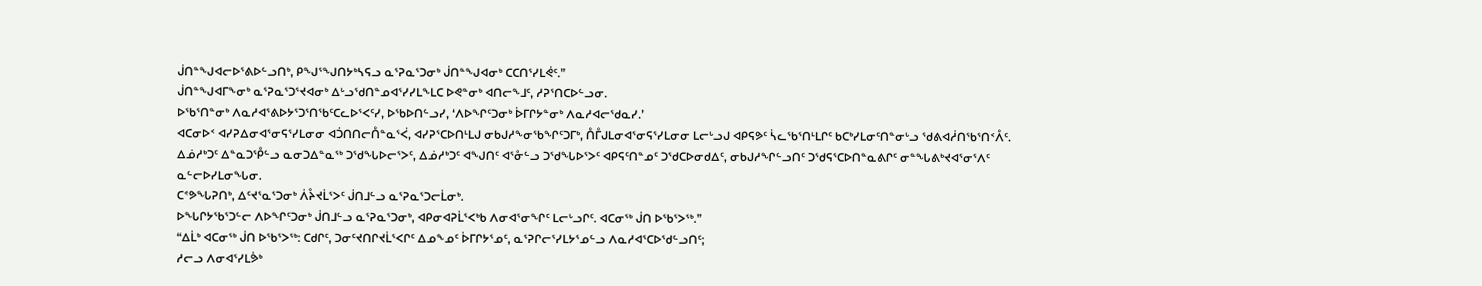ᒎᑎᓐᖑᐊᓕᐅᕐᕕᐅᓪᓗᑎᒃ, ᑭᖑᕐᖑᑎᔭᒃᓴᕋᓗ ᓇᕐᕈᓇᕐᑐᓂᒃ ᒎᑎᓐᖑᐊᓂᒃ ᑕᑕᑎᕐᓯᒪᕚᑦ.”
ᒎᑎᓐᖑᐊᒥᖕᓂᒃ ᓇᕐᕈᓇᕐᑐᕐᔪᐊᓂᒃ ᐃᒡᓗᖁᑎᓐᓄᐊᕐᓯᓯᒪᖕᒪᑕ ᐅᕙᓐᓂᒃ ᐊᑎᓕᖕᒧᑦ, ᓱᕈᕐᑎᑕᐅᓪᓗᓂ.
ᐅᖃᕐᑎᓐᓂᒃ ᐱᓇᓱᐊᕐᕕᐅᔭᕐᑐᕐᑎᖃᑦᑕᓚᐅᕐᐸᑦᓯ, ᐅᖃᐅᑎᓪᓗᓯ, ‘ᐱᐅᖏᑦᑐᓂᒃ ᐆᒥᒋᔭᓐᓂᒃ ᐱᓇᓱᐊᓕᖁᓇᓯ.’
ᐊᑕᓂᐅᑉ ᐊᓯᕈᐃᓂᐊᕐᓂᕋᕐᓯᒪᓂᓂ ᐊᑑᑎᑎᓕᑍᓐᓇᕐᐹ, ᐊᓯᕈᕐᑕᐅᑎᒻᒪᒍ ᓂᑲᒍᓱᖕᓂᖃᖏᑦᑐᒥᒃ, ᑍᒤᒍᒪᓂᐊᕐᓂᕋᕐᓯᒪᓂᓂ ᒪᓕᒡᓗᒍ ᐊᑭᕋᕗᑦ ᓵᓚᖃᕐᑎᒻᒪᒋᑦ ᑲᑕᒃᓯᒪᓂᑦᑎᓐᓂᒡᓗ ᖁᕕᐊᓲᑎᖃᕐᑎᑉᐰᑦ.
ᐃᓅᓱᒃᑐᑦ ᐃᓐᓇᑐᕾᓪᓗ ᓇᓂᑐᐃᓐᓇᖅ ᑐᖁᖓᐅᓕᕐᐳᑦ, ᐃᓅᓱᒃᑐᑦ ᐊᖑᑎᑦ ᐊᕐᓁᓪᓗ ᑐᖁᖓᐅᕐᐳᑦ ᐊᑭᕋᑦᑎᓐᓄᑦ ᑐᖁᑕᐅᓂᑯᐃᑦ, ᓂᑲᒍᓱᖏᓪᓗᑎᑦ ᑐᖁᕋᕐᑕᐅᑎᓐᓇᕕᒋᑦ ᓂᓐᖓᕕᒃᔪᐊᕐᓂᕐᐱᑦ ᓇᓪᓕᐅᓯᒪᓂᖓᓂ.
ᑕᕝᕗᖓᕈᑎᒃ, ᐃᑦᔪᕐᓇᕐᑐᓂᒃ ᐲᔧᔪᒫᕐᐳᑦ ᒎᑎᒧᓪᓗ ᓇᕐᕈᓇᕐᑐᓕᒫᓂᒃ.
ᐅᖓᒋᔭᖃᕐᑐᓪᓕ ᐱᐅᖏᑦᑐᓂᒃ ᒎᑎᒧᓪᓗ ᓇᕐᕈᓇᕐᑐᓂᒃ, ᐊᑭᓂᐊᕈᒫᕐᐸᒃᑲ ᐱᓂᐊᕐᓂᖏᑦ ᒪᓕᒡᓗᒋᑦ. ᐊᑕᓂᖅ ᒎᑎ ᐅᖃᕐᐳᖅ.”
“ᐃᒫᒃ ᐊᑕᓂᖅ ᒎᑎ ᐅᖃᕐᐳᖅ: ᑕᑯᒋᑦ, ᑐᓂᑦᔪᑎᒋᔪᒫᕐᐸᒋᑦ ᐃᓄᖕᓄᑦ ᐆᒥᒋᔭᕐᓄᑦ, ᓇᕐᕈᒋᓕᕐᓯᒪᔭᕐᓄᓪᓗ ᐱᓇᓱᐊᕐᑕᐅᖁᓪᓗᑎᑦ;
ᓱᓕᓗ ᐱᓂᐊᕐᓯᒪᕘᒃ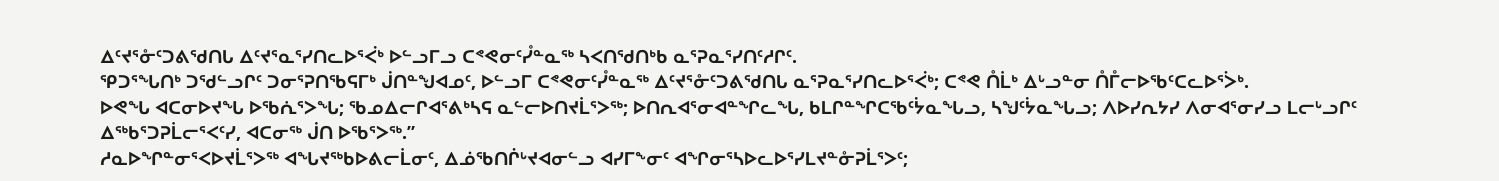ᐃᑦᔪᕐᓁᑦᑐᕕᖁᑎᒐ ᐃᑦᔪᕐᓇᕐᓯᑎᓚᐅᕐᐹᒃ ᐅᓪᓗᒥᓗ ᑕᕝᕙᓂᑦᓮᓐᓇᖅ ᓴᐸᑎᖁᑎᒃᑲ ᓇᕐᕈᓇᕐᓯᑎᑦᓱᒋᑦ.
ᕿᑐᕐᖓᑎᒃ ᑐᖁᓪᓗᒋᑦ ᑐᓂᕐᕈᑎᖃᕋᒥᒃ ᒎᑎᓐᖑᐊᓄᑦ, ᐅᓪᓗᒥ ᑕᕝᕙᓂᑦᓮᓐᓇᖅ ᐃᑦᔪᕐᓁᑦᑐᕕᖁᑎᒐ ᓇᕐᕈᓇᕐᓯᑎᓚᐅᕐᐹᒃ; ᑕᕝᕙ ᑍᒫᒃ ᐃᒡᓗᓐᓂ ᑍᒤᓕᐅᖃᑦᑕᓚᐅᕐᐴᒃ.
ᐅᕙᖓ ᐊᑕᓂᐅᔪᖓ ᐅᖃᕇᕐᐳᖓ; ᖃᓄᐃᓕᒋᐊᕐᕕᒃᓴᕋ ᓇᓪᓕᐅᑎᔪᒫᕐᐳᖅ; ᐅᑎᕆᐊᕐᓂᐊᓐᖏᓚᖓ, ᑲᒪᒋᓐᖏᑕᖃᑦᔮᓇᖓᓗ, ᓴᖑᑦᔮᓇᖓᓗ; ᐱᐅᓯᕆᔭᓯ ᐱᓂᐊᕐᓂᓯᓗ ᒪᓕᒡᓗᒋᑦ ᐃᖅᑲᕐᑐᕈᒫᓕᕐᐸᑦᓯ, ᐊᑕᓂᖅ ᒎᑎ ᐅᖃᕐᐳᖅ.”
ᓱᓇᐅᖏᓐᓂᕐᐸᐅᔪᒫᕐᐳᖅ ᐊᖓᔪᖅᑲᐅᕕᓕᒫᓂᑦ, ᐃᓅᖃᑎᒌᒡᔪᐊᓂᓪᓗ ᐊᓯᒥᖕᓂᑦ ᐊᖏᓂᕐᓴᐅᓚᐅᕐᓯᒪᔪᓐᓁᕈᒫᕐᐳᑦ;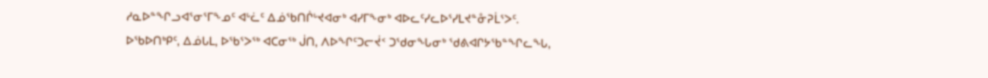ᓱᓇᐅᓐᖏᓗᐊᕐᓂᕐᒥᖕᓄᑦ ᐊᒡᓛᑦ ᐃᓅᖃᑎᒌᒡᔪᐊᓂᒃ ᐊᓯᒥᖕᓂᒃ ᐊᐅᓚᑦᓯᓚᐅᕐᓯᒪᔪᓐᓁᕈᒫᕐᐳᑦ.
ᐅᖃᐅᑎᒃᑭᑦ, ᐃᓅᒐᒪ, ᐅᖃᕐᐳᖅ ᐊᑕᓂᖅ ᒎᑎ, ᐱᐅᖏᑦᑐᓕᔫᑉ ᑐᖁᓂᖓᓂᒃ ᖁᕕᐊᒋᔭᖃᓐᖏᓚᖓ,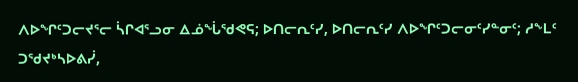ᐱᐅᖏᑦᑐᓕᔪᕐᓕ ᓵᒋᐊᕐᓗᓂ ᐃᓅᖔᖁᕙᕋ; ᐅᑎᓕᕆᑦᓯ, ᐅᑎᓕᕆᑦᓯ ᐱᐅᖏᑦᑐᓕᓂᑦᓯᓐᓂᑦ; ᓱᖕᒪᑦ ᑐᖁᔪᒃᓴᐅᕕᓰ,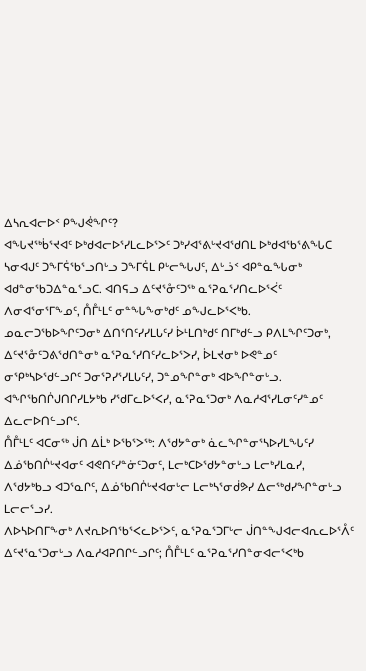ᐃᓴᕆᐊᓕᐅᑉ ᑭᖑᕚᖏᑦ?
ᐊᖓᔪᖅᑳᕐᔪᐊᑦ ᐅᒃᑯᐊᓕᐅᕐᓯᒪᓚᐅᕐᐳᑦ ᑐᒃᓯᐊᕐᕕᒡᔪᐊᖁᑎᒪ ᐅᒃᑯᐊᖃᕐᕕᖓᑕ ᓴᓂᐊᒍᑦ ᑐᖕᒥᕌᖃᕐᓗᑎᒡᓗ ᑐᖕᒥᕌᒪ ᑭᒡᓕᖓᒍᑦ, ᐃᒡᓘᑉ ᐊᑭᓐᓇᖓᓂᒃ ᐊᑯᓐᓂᖃᑐᐃᓐᓇᕐᓗᑕ. ᐊᑎᕋᓗ ᐃᑦᔪᕐᓁᑦᑐᖅ ᓇᕐᕈᓇᕐᓯᑎᓚᐅᕐᐹᑦ ᐱᓂᐊᕐᓂᕐᒥᖕᓄᑦ, ᑍᒤᒻᒪᑦ ᓂᓐᖓᖕᓂᒃᑯᑦ ᓄᖑᓚᐅᕐᐸᒃᑲ.
ᓄᓇᓕᑐᖃᐅᖏᑦᑐᓂᒃ ᐃᑎᕐᑎᑦᓯᓯᒪᒐᑦᓯ ᐆᒻᒪᑎᒃᑯᑦ ᑎᒥᒃᑯᓪᓗ ᑭᐱᒪᖏᑦᑐᓂᒃ, ᐃᑦᔪᕐᓁᑦᑐᕕᖁᑎᓐᓂᒃ ᓇᕐᕈᓇᕐᓯᑎᑦᓯᓚᐅᕐᐳᓯ, ᐆᒪᔪᓂᒃ ᐅᕙᓐᓄᑦ ᓂᕿᒃᓴᐅᖁᓪᓗᒋᑦ ᑐᓂᕐᕈᓯᕐᓯᒪᒐᑦᓯ, ᑐᓐᓄᖏᓐᓂᒃ ᐊᐅᖏᓐᓂᒡᓗ. ᐊᖏᖃᑎᒌᒍᑎᒋᓯᒪᔭᒃᑲ ᓯᖁᒥᓚᐅᕐᐸᓯ, ᓇᕐᕈᓇᕐᑐᓂᒃ ᐱᓇᓱᐊᕐᓯᒪᓂᑦᓯᓐᓄᑦ ᐃᓚᓕᐅᑎᓪᓗᒋᑦ.
ᑍᒤᒻᒪᑦ ᐊᑕᓂᖅ ᒎᑎ ᐃᒫᒃ ᐅᖃᕐᐳᖅ: ᐱᖁᔭᓐᓂᒃ ᓈᓚᖏᓐᓂᕐᓴᐅᓯᒪᖓᑦᓯ ᐃᓅᖃᑎᒌᒡᔪᐊᓂᑦ ᐊᕙᑎᑦᓯᓐᓃᑦᑐᓂᑦ, ᒪᓕᒃᑕᐅᖁᔭᓐᓂᒡᓗ ᒪᓕᒃᓯᒪᓇᓯ, ᐱᖁᔭᒃᑲᓗ ᐊᑐᕐᓇᒋᑦ, ᐃᓅᖃᑎᒌᒡᔪᐊᓂᒡᓕ ᒪᓕᒃᓴᕐᓂᑰᕗᓯ ᐃᓕᖅᑯᓯᖏᓐᓂᒡᓗ ᒪᓕᓕᕐᓗᓯ.
ᐱᐅᓴᐅᑎᒥᖕᓂᒃ ᐱᔪᕆᐅᑎᖃᕐᐸᓚᐅᕐᐳᑦ, ᓇᕐᕈᓇᕐᑐᒥᒡᓕ ᒎᑎᓐᖑᐊᓕᐊᕆᓚᐅᕐᐰᑦ ᐃᑦᔪᕐᓇᕐᑐᓂᒡᓗ ᐱᓇᓱᐊᕈᑎᒋᓪᓗᒋᑦ; ᑍᒤᒻᒪᑦ ᓇᕐᕈᓇᕐᓯᑎᓐᓂᐊᓕᕐᐸᒃᑲ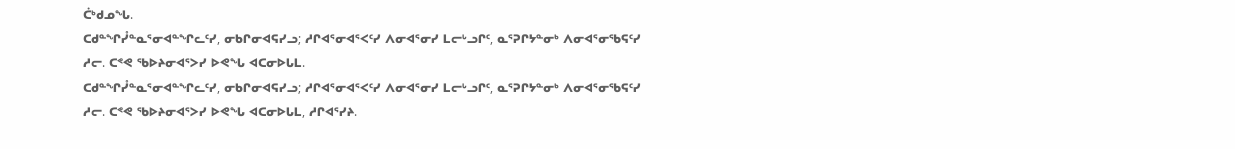ᑖᒃᑯᓄᖓ.
ᑕᑯᓐᖏᓮᓐᓇᕐᓂᐊᓐᖏᓚᑦᓯ, ᓂᑲᒋᓂᐊᕋᓯᓗ; ᓱᒋᐊᕐᓂᐊᕐᐸᑦᓯ ᐱᓂᐊᕐᓂᓯ ᒪᓕᒡᓗᒋᑦ, ᓇᕐᕈᒋᔭᓐᓂᒃ ᐱᓂᐊᕐᓂᖃᕋᑦᓯ ᓱᓕ. ᑕᕝᕙ ᖃᐅᔨᓂᐊᕐᐳᓯ ᐅᕙᖓ ᐊᑕᓂᐅᒐᒪ.
ᑕᑯᓐᖏᓮᓐᓇᕐᓂᐊᓐᖏᓚᑦᓯ, ᓂᑲᒋᓂᐊᕋᓯᓗ; ᓱᒋᐊᕐᓂᐊᕐᐸᑦᓯ ᐱᓂᐊᕐᓂᓯ ᒪᓕᒡᓗᒋᑦ, ᓇᕐᕈᒋᔭᓐᓂᒃ ᐱᓂᐊᕐᓂᖃᕋᑦᓯ ᓱᓕ. ᑕᕝᕙ ᖃᐅᔨᓂᐊᕐᐳᓯ ᐅᕙᖓ ᐊᑕᓂᐅᒐᒪ, ᓱᒋᐊᕐᓯᔨ.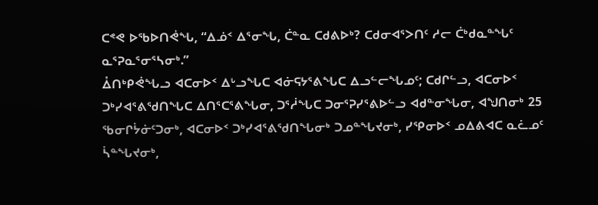ᑕᕝᕙ ᐅᖃᐅᑎᕚᖓ, “ᐃᓅᑉ ᐃᕐᓂᖓ, ᑖᓐᓇ ᑕᑯᕕᐅᒃ? ᑕᑯᓂᐊᕐᐳᑎᑦ ᓱᓕ ᑖᒃᑯᓇᓐᖓᑦ ᓇᕐᕈᓇᕐᓂᕐᓴᓂᒃ.”
ᐂᑎᒃᑭᕚᖓᓗ ᐊᑕᓂᐅᑉ ᐃᒡᓗᖓᑕ ᐊᓃᕋᔭᕐᕕᖓᑕ ᐃᓗᓪᓕᖓᓄᑦ; ᑕᑯᒋᓪᓗ, ᐊᑕᓂᐅᑉ ᑐᒃᓯᐊᕐᕕᖁᑎᖓᑕ ᐃᑎᕐᑕᕐᕕᖓᓂ, ᑐᕐᓲᖓᑕ ᑐᓂᕐᕈᓯᕐᕕᐅᓪᓗ ᐊᑯᓐᓂᖓᓂ, ᐊᖑᑎᓂᒃ 25 ᖃᓂᒋᔮᓃᑦᑐᓂᒃ, ᐊᑕᓂᐅᑉ ᑐᒃᓯᐊᕐᕕᖁᑎᖓᓂᒃ ᑐᓄᓐᖓᔪᓂᒃ, ᓯᕿᓂᐅᑉ ᓄᐃᕕᐊᑕ ᓇᓛᓄᑦ ᓵᓐᖓᔪᓂᒃ,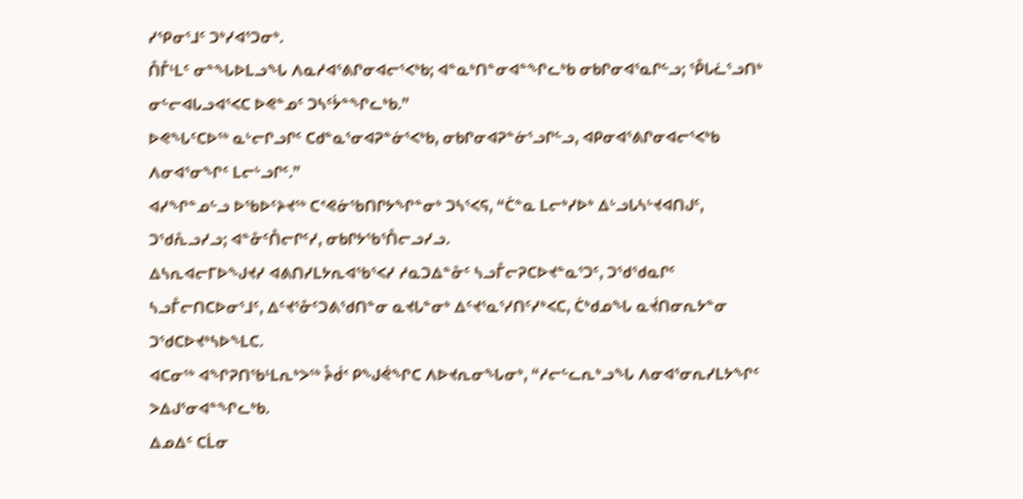ᓯᕿᓂᕐᒧᑦ ᑐᒃᓯᐊᕐᑐᓂᒃ.
ᑍᒤᒻᒪᑦ ᓂᓐᖓᐅᒪᓗᖓ ᐱᓇᓱᐊᕐᕕᒋᓂᐊᓕᕐᐸᒃᑲ; ᐊᓐᓇᒃᑎᓐᓂᐊᓐᖏᓚᒃᑲ ᓂᑲᒋᓂᐊᕐᓇᒋᓪᓗ; ᕾᒐᓛᕐᓗᑎᒃ ᓂᓪᓕᐊᒐᓗᐊᕐᐸᑕ ᐅᕙᓐᓄᑦ ᑐᓴᑦᔮᓐᖏᓚᒃᑲ.”
ᐅᕙᖓᑦᑕᐅᖅ ᓇᒡᓕᒋᓗᒋᑦ ᑕᑯᓐᓇᕐᓂᐊᕈᓐᓃᕐᐸᒃᑲ, ᓂᑲᒋᓂᐊᕈᓐᓃᕐᓗᒋᓪᓗ, ᐊᑭᓂᐊᕐᕕᒋᓂᐊᓕᕐᐸᒃᑲ ᐱᓂᐊᕐᓂᖏᑦ ᒪᓕᒡᓗᒋᑦ.”
ᐊᓯᖏᓐᓄᓪᓗ ᐅᖃᐅᑦᔨᔪᖅ ᑕᕝᕙᓃᖃᑎᒋᔭᖏᓐᓂᒃ ᑐᓴᕐᐸᕋ, “ᑖᓐᓇ ᒪᓕᒃᓯᐅᒃ ᐃᒡᓗᒐᓴᒡᔪᐊᑎᒍᑦ, ᑐᖁᕅᓗᓯᓗ; ᐊᓐᓁᑦᑍᓕᒋᑦᓯ, ᓂᑲᒋᔭᖃᕐᑍᓕᓗᓯᓗ.
ᐃᓴᕆᐊᓕᒥᐅᖑᔪᓯ ᐊᕕᑎᓯᒪᔭᕆᐊᖃᕐᐸᓯ ᓱᓇᑐᐃᓐᓁᑦ ᓴᓗᒤᓕᕈᑕᐅᔪᓐᓇᕐᑐᑦ, ᑐᖁᖁᓇᒋᑦ ᓴᓗᒤᓕᑎᑕᐅᓂᕐᒧᑦ, ᐃᑦᔪᕐᓁᑦᑐᕕᖁᑎᓐᓂ ᓇᔪᒐᓐᓂᒃ ᐃᑦᔪᕐᓇᕐᓯᑎᑦᓯᒃᐸᑕ, ᑖᒃᑯᓄᖓ ᓇᔫᑎᓂᕆᔭᓐᓂ ᑐᖁᑕᐅᔪᒃᓴᐅᖕᒪᑕ.
ᐊᑕᓂᖅ ᐊᖏᕈᑎᖃᒻᒪᕆᒃᐳᖅ ᔧᑰᑉ ᑭᖑᕚᖏᑕ ᐱᐅᔪᕆᓂᖓᓂᒃ, “ᓱᓕᓪᓚᕆᒃᓗᖓ ᐱᓂᐊᕐᓂᕆᓯᒪᔭᖏᑦ ᐳᐃᒍᕐᓂᐊᓐᖏᓚᒃᑲ.
ᐃᓄᐃᑦ ᑕᒫᓂ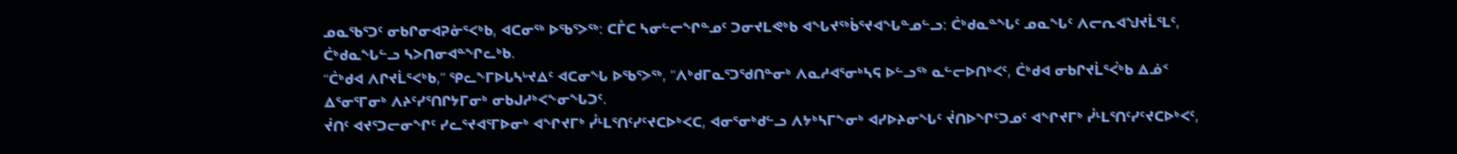ᓄᓇᖃᕐᑐᑦ ᓂᑲᒋᓂᐊᕈᓁᕐᐸᒃᑲ, ᐊᑕᓂᖅ ᐅᖃᕐᐳᖅ: ᑕᒤᑕ ᓴᓂᓪᓕᖏᓐᓄᑦ ᑐᓂᔪᒪᕙᒃᑲ ᐊᖓᔪᖅᑳᕐᔪᐊᖓᓐᓄᓪᓗ: ᑖᒃᑯᓇᓐᖓᑦ ᓄᓇᖓᑦ ᐱᓕᕆᐊᖑᔪᒫᕐᒪᑦ, ᑖᒃᑯᓇᖓᓪᓗ ᓴᐳᑎᓂᐊᓐᖏᓚᒃᑲ.
“ᑖᒃᑯᐊ ᐱᒋᔪᒫᕐᐸᒃᑲ,” ᕿᓚᖕᒥᐅᒐᓴᒡᔪᐃᑦ ᐊᑕᓂᖓ ᐅᖃᕐᐳᖅ, “ᐱᒃᑯᒥᓇᕐᑐᖁᑎᓐᓂᒃ ᐱᓇᓱᐊᕐᓂᒃᓴᕋ ᐅᓪᓗᖅ ᓇᓪᓕᐅᑎᒃᐸᑦ, ᑖᒃᑯᐊ ᓂᑲᒋᔪᒫᕐᐹᒃᑲ ᐃᓅᑉ ᐃᕐᓂᕐᒥᓂᒃ ᐱᔨᑦᓯᕐᑎᒋᔭᒥᓂᒃ ᓂᑲᒍᓱᒃᐸᖕᓂᖓᑐᑦ.
ᔫᑎᑦ ᐊᔪᕐᑐᓕᓂᖏᑦ ᓯᓚᕐᔪᐊᕐᒥᐅᓂᒃ ᐊᖏᔪᒥᒃ ᓮᒻᒪᕐᑎᑦᓯᑦᔪᑕᐅᒃᐸᑕ, ᐊᓂᕐᓂᒃᑯᓪᓗ ᐱᔭᒃᓴᒥᖕᓂᒃ ᐊᓯᐅᔨᓂᖓᑦ ᔫᑎᐅᖏᑦᑐᓄᑦ ᐊᖏᔪᒥᒃ ᓮᒻᒪᕐᑎᑦᓯᑦᔪᑕᐅᒃᐸᑦ,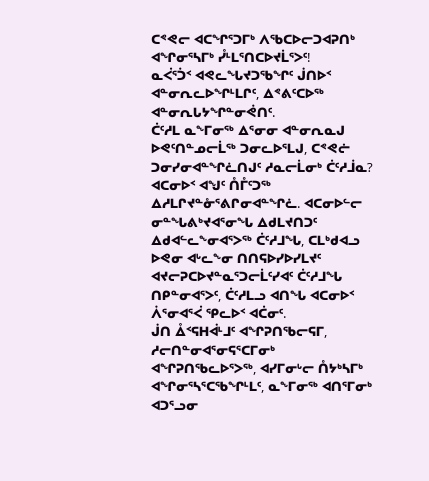ᑕᕝᕙᓕ ᐊᑕᖏᕐᑐᒥᒃ ᐱᖃᑕᐅᓕᑐᐊᕈᑎᒃ ᐊᖏᓂᕐᓴᒥᒃ ᓮᒻᒪᕐᑎᑕᐅᔪᒫᕐᐳᑦ!
ᓇᐹᕐᑑᑉ ᐊᕙᓚᖓᔪᑐᖃᖏᑦ ᒎᑎᐅᑉ ᐊᓐᓂᕆᓚᐅᖏᒻᒪᒋᑦ, ᐃᕝᕕᑦᑕᐅᖅ ᐊᓐᓂᕆᒐᔭᖏᓐᓂᕚᑎᑦ.
ᑖᑦᓱᒪ ᓇᖕᒥᓂᖅ ᐃᕐᓂᓂ ᐊᓐᓂᕆᓇᒍ ᐅᕙᑦᑎᓐᓄᓕᒫᖅ ᑐᓂᓚᐅᕐᒪᒍ, ᑕᕝᕙᓖ ᑐᓂᓯᓂᐊᓐᖏᓛᑎᒍᑦ ᓱᓇᓕᒫᓂᒃ ᑖᑦᓱᒨᓇ?
ᐊᑕᓂᐅᑉ ᐊᖑᑦ ᑍᒤᑦᑐᖅ ᐃᓱᒪᒋᔪᓐᓁᕐᕕᒋᓂᐊᓐᖏᓛ. ᐊᑕᓂᐅᓪᓕ ᓂᓐᖓᕕᒃᔪᐊᕐᓂᖓ ᐃᑯᒪᔪᑎᑐᑦ ᐃᑯᐊᓪᓚᖕᓂᐊᕐᐳᖅ ᑖᑦᓱᒧᖓ, ᑕᒪᒃᑯᐊᓗ ᐅᕙᓂ ᐊᒡᓚᖕᓂ ᑎᑎᕋᐅᓯᐅᓯᒪᔪᑦ ᐊᔪᓕᕈᑕᐅᔪᓐᓇᕐᑐᓕᒫᑦᓯᐊᑦ ᑖᑦᓱᒧᖓ ᑎᑭᓐᓂᐊᕐᐳᑦ, ᑖᑦᓱᒪᓗ ᐊᑎᖓ ᐊᑕᓂᐅᑉ ᐲᕐᓂᐊᕐᐹ ᕿᓚᐅᑉ ᐊᑖᓂᑦ.
ᒎᑎ ᐂᑉᕋᕼᐋᒻᒧᑦ ᐊᖏᕈᑎᖃᓕᕋᒥ, ᓱᓕᑎᓐᓂᐊᕐᓂᕋᕐᑕᒥᓂᒃ ᐊᖏᕈᑎᖃᓚᐅᕐᐳᖅ, ᐊᓯᒥᓂᒡᓕ ᑍᔭᒃᓴᒥᒃ ᐊᖏᓂᕐᓴᕐᑕᖃᖏᒻᒪᑦ, ᓇᖕᒥᓂᖅ ᐊᑎᕐᒥᓂᒃ ᐊᑐᕐᓗᓂ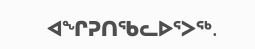ᐊᖏᕈᑎᖃᓚᐅᕐᐳᖅ.